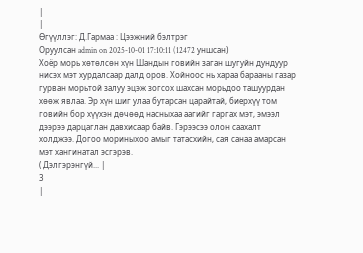|
|
Өгүүллэг: Д.Гармаа : Цээжний бэлтрэг
Оруулсан admin on 2025-10-01 17:10:11 (12472 уншсан)
Хоёр морь хөтөлсөн хүн Шандын говийн заган шугуйн дундуур нисэх мэт хурдалсаар далд оров. Хойноос нь хараа барааны газар гурван морьтой залуу эцэж зогсох шахсан морьдоо ташуурдан хөөж явлаа. Эр хүн шиг улаа бутарсан царайтай, биерхүү том говийн бор хүүхэн дөчөөд насныхаа аагийг гаргах мэт, эмээл дээрээ дарцаглан давхисаар байв. Гэрээсээ олон саахалт холджээ. Догоо мориныхоо амыг татасхийн, сая санаа амарсан мэт хангинатал эсгэрэв.
( Дэлгэрэнгүй... |
3
|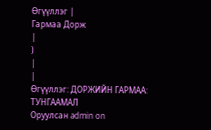Өгүүллэг |
Гармаа Дорж
|
)
|
|
Өгүүллэг: ДОРЖИЙН ГАРМАА: ТУНГААМАЛ
Оруулсан admin on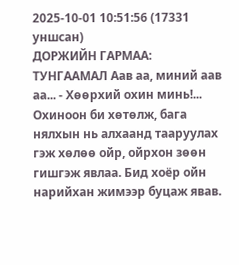2025-10-01 10:51:56 (17331 уншсан)
ДОРЖИЙН ГАРМАА: ТУНГААМАЛ Аав аа, миний аав аа... - Хөөрхий охин минь!... Охиноон би хөтөлж, бага нялхын нь алхаанд тааруулах гэж хөлөө ойр, ойрхон зөөн гишгэж явлаа. Бид хоёр ойн нарийхан жимээр буцаж явав.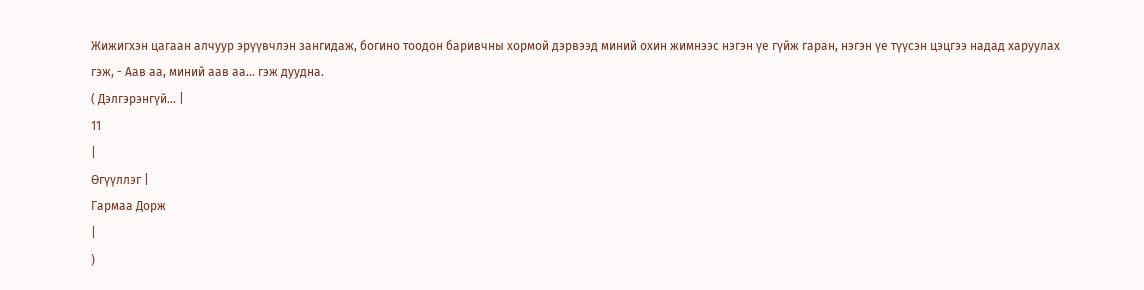Жижигхэн цагаан алчуур эрүүвчлэн зангидаж, богино тоодон баривчны хормой дэрвээд миний охин жимнээс нэгэн үе гүйж гаран, нэгэн үе түүсэн цэцгээ надад харуулах гэж, - Аав аа, миний аав аа... гэж дуудна.
( Дэлгэрэнгүй... |
11
|
Өгүүллэг |
Гармаа Дорж
|
)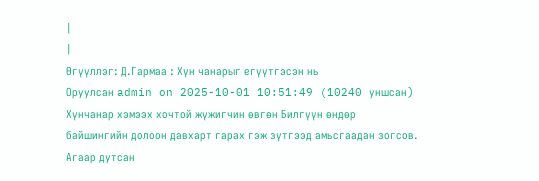|
|
Өгүүллэг: Д.Гармаа : Хүн чанарыг егүүтгэсэн нь
Оруулсан admin on 2025-10-01 10:51:49 (10240 уншсан)
Хүнчанар хэмээх хочтой жүжигчин өвгөн Билгүүн өндөр байшингийн долоон давхарт гарах гэж зүтгээд амьсгаадан зогсов. Агаар дутсан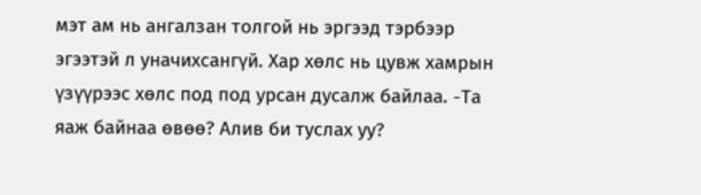мэт ам нь ангалзан толгой нь эргээд тэрбээр эгээтэй л уначихсангүй. Хар хөлс нь цувж хамрын үзүүрээс хөлс под под урсан дусалж байлаа. -Та яаж байнаа өвөө? Алив би туслах уу?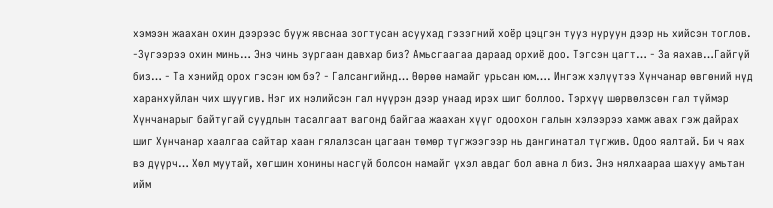хэмээн жаахан охин дээрээс бууж явснаа зогтусан асуухад гэзэгний хоёр цэцгэн тууз нуруун дээр нь хийсэн тоглов. -Зүгээрээ охин минь… Энэ чинь зургаан давхар биз? Амьсгаагаа дараад орхиё доо. Тэгсэн цагт… - За яахав…Гайгүй биз… - Та хэнийд орох гэсэн юм бэ? - Галсангийнд… Өөрөө намайг урьсан юм…. Ингэж хэлүүтээ Хүнчанар өвгөний нүд харанхуйлан чих шуугив. Нэг их нэлийсэн гал нүүрэн дээр унаад ирэх шиг боллоо. Тэрхүү шөрвөлзсөн гал түймэр Хүнчанарыг байтугай суудлын тасалгаат вагонд байгаа жаахан хүүг одоохон галын хэлээрээ хамж авах гэж дайрах шиг Хүнчанар хаалгаа сайтар хаан гялалзсан цагаан төмөр түгжээгээр нь дангинатал түгжив. Одоо яалтай. Би ч яах вэ дүүрч… Хөл муутай, хөгшин хонины насгүй болсон намайг үхэл авдаг бол авна л биз. Энэ нялхаараа шахуу амьтан ийм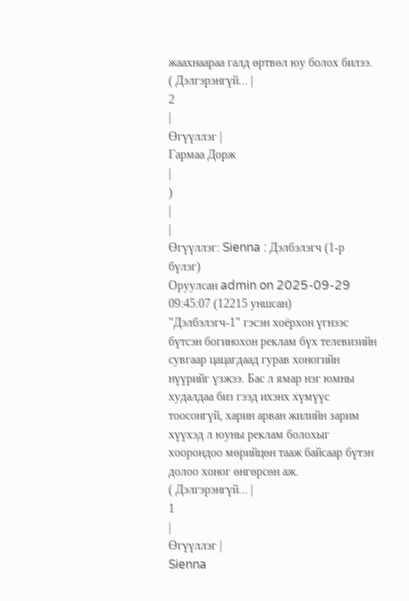жаахнаараа галд өртвөл юу болох билээ.
( Дэлгэрэнгүй... |
2
|
Өгүүллэг |
Гармаа Дорж
|
)
|
|
Өгүүллэг: Sienna : Дэлбэлэгч (1-р бүлэг)
Оруулсан admin on 2025-09-29 09:45:07 (12215 уншсан)
"Дэлбэлэгч-1" гэсэн хоёрхон үгнээс бүтсэн богинохон реклам бүх телевизийн сувгаар цацагдаад гурав хоногийн нүүрийг үзжээ. Бас л ямар нэг юмны худалдаа биз гээд ихэнх хүмүүс тоосонгүй, харин арван жилийн зарим хүүхэд л юуны реклам болохыг хоорондоо мөрийцөн тааж байсаар бүтэн долоо хоног өнгөрсөн аж.
( Дэлгэрэнгүй... |
1
|
Өгүүллэг |
Sienna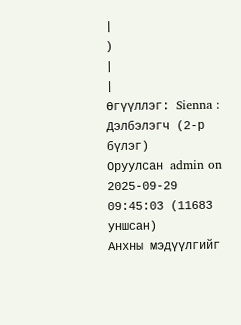|
)
|
|
Өгүүллэг: Sienna : Дэлбэлэгч (2-р бүлэг)
Оруулсан admin on 2025-09-29 09:45:03 (11683 уншсан)
Анхны мэдүүлгийг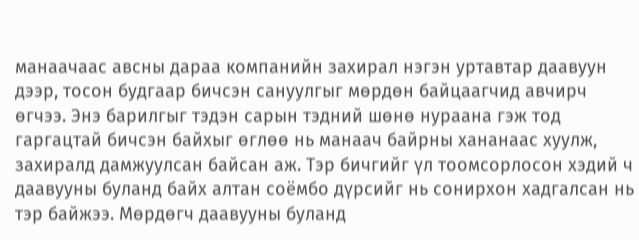манаачаас авсны дараа компанийн захирал нэгэн уртавтар даавуун дээр, тосон будгаар бичсэн сануулгыг мөрдөн байцаагчид авчирч өгчээ. Энэ барилгыг тэдэн сарын тэдний шөнө нураана гэж тод гаргацтай бичсэн байхыг өглөө нь манаач байрны хананаас хуулж, захиралд дамжуулсан байсан аж. Тэр бичгийг үл тоомсорлосон хэдий ч даавууны буланд байх алтан соёмбо дүрсийг нь сонирхон хадгалсан нь тэр байжээ. Мөрдөгч даавууны буланд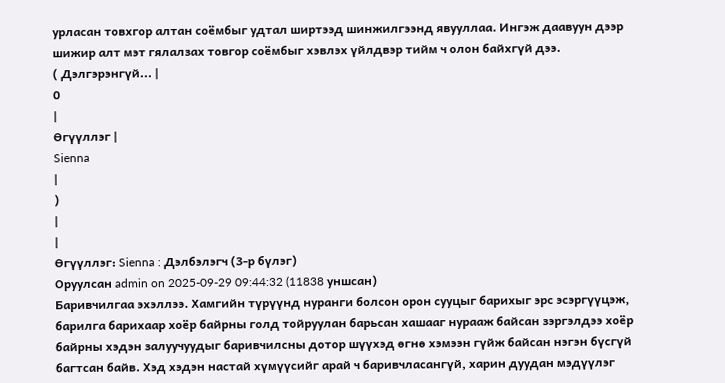урласан товхгор алтан соёмбыг удтал ширтээд шинжилгээнд явууллаа. Ингэж даавуун дээр шижир алт мэт гялалзах товгор соёмбыг хэвлэх үйлдвэр тийм ч олон байхгүй дээ.
( Дэлгэрэнгүй... |
0
|
Өгүүллэг |
Sienna
|
)
|
|
Өгүүллэг: Sienna : Дэлбэлэгч (3-р бүлэг)
Оруулсан admin on 2025-09-29 09:44:32 (11838 уншсан)
Баривчилгаа эхэллээ. Хамгийн түрүүнд нуранги болсон орон сууцыг барихыг эрс эсэргүүцэж, барилга барихаар хоёр байрны голд тойруулан барьсан хашааг нурааж байсан зэргэлдээ хоёр байрны хэдэн залуучуудыг баривчилсны дотор шүүхэд өгнө хэмээн гүйж байсан нэгэн бүсгүй багтсан байв. Хэд хэдэн настай хүмүүсийг арай ч баривчласангүй, харин дуудан мэдүүлэг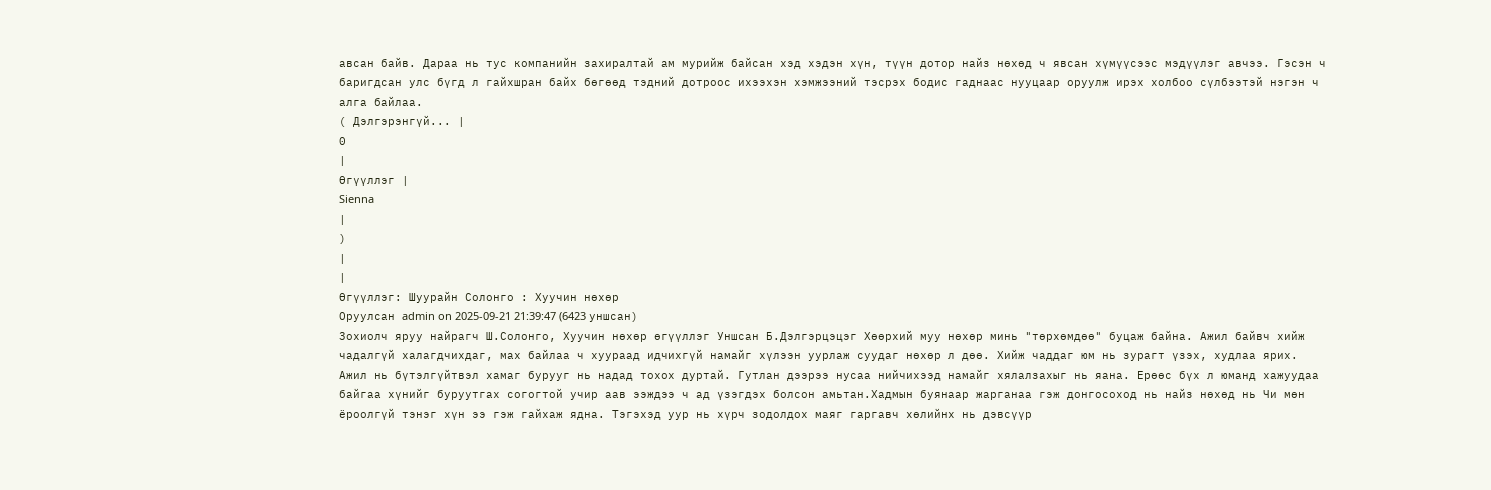авсан байв. Дараа нь тус компанийн захиралтай ам мурийж байсан хэд хэдэн хүн, түүн дотор найз нөхөд ч явсан хүмүүсээс мэдүүлэг авчээ. Гэсэн ч баригдсан улс бүгд л гайхшран байх бөгөөд тэдний дотроос ихээхэн хэмжээний тэсрэх бодис гаднаас нууцаар оруулж ирэх холбоо сүлбээтэй нэгэн ч алга байлаа.
( Дэлгэрэнгүй... |
0
|
Өгүүллэг |
Sienna
|
)
|
|
Өгүүллэг: Шуурайн Солонго : Хуучин нөхөр
Оруулсан admin on 2025-09-21 21:39:47 (6423 уншсан)
Зохиолч яруу найрагч Ш.Солонго, Хуучин нөхөр өгүүллэг Уншсан Б.Дэлгэрцэцэг Хөөрхий муу нөхөр минь "төрхөмдөө" буцаж байна. Ажил байвч хийж чадалгүй халагдчихдаг, мах байлаа ч хуураад идчихгүй намайг хүлээн уурлаж суудаг нөхөр л дөө. Хийж чаддаг юм нь зурагт үзэх, худлаа ярих. Ажил нь бүтэлгүйтвэл хамаг бурууг нь надад тохох дуртай. Гутлан дээрээ нусаа нийчихээд намайг хялалзахыг нь яана. Ерөөс бүх л юманд хажуудаа байгаа хүнийг буруутгах согогтой учир аав ээждээ ч ад үзэгдэх болсон амьтан.Хадмын буянаар жарганаа гэж донгосоход нь найз нөхөд нь Чи мөн ёроолгүй тэнэг хүн ээ гэж гайхаж ядна. Тэгэхэд уур нь хүрч зодолдох маяг гаргавч хөлийнх нь дэвсүүр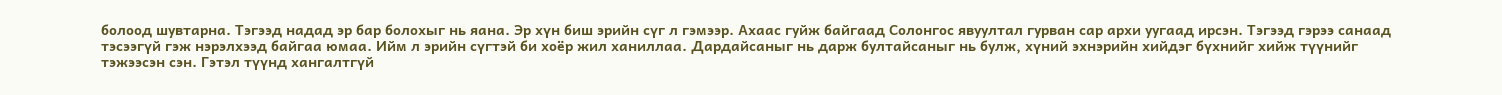болоод шувтарна. Тэгээд надад эр бар болохыг нь яана. Эр хүн биш эрийн сүг л гэмээр. Ахаас гуйж байгаад Солонгос явуултал гурван сар архи уугаад ирсэн. Тэгээд гэрээ санаад тэсээгүй гэж нэрэлхээд байгаа юмаа. Ийм л эрийн сүгтэй би хоёр жил ханиллаа. Дардайсаныг нь дарж бултайсаныг нь булж, хүний эхнэрийн хийдэг бүхнийг хийж түүнийг тэжээсэн сэн. Гэтэл түүнд хангалтгүй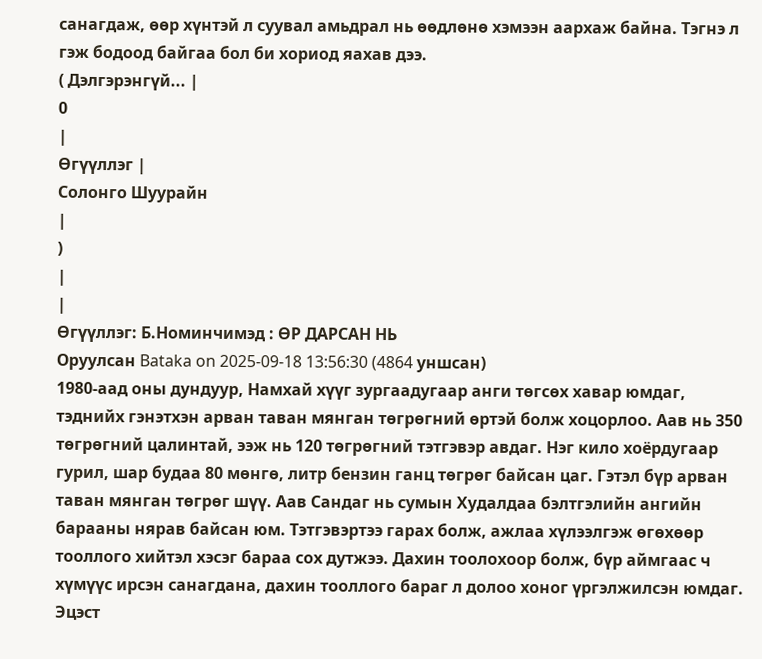санагдаж, өөр хүнтэй л суувал амьдрал нь өөдлөнө хэмээн аархаж байна. Тэгнэ л гэж бодоод байгаа бол би хориод яахав дээ.
( Дэлгэрэнгүй... |
0
|
Өгүүллэг |
Солонго Шуурайн
|
)
|
|
Өгүүллэг: Б.Номинчимэд : ӨР ДАРСАН НЬ
Оруулсан Bataka on 2025-09-18 13:56:30 (4864 уншсан)
1980-аад оны дундуур, Намхай хүүг зургаадугаар анги төгсөх хавар юмдаг, тэднийх гэнэтхэн арван таван мянган төгрөгний өртэй болж хоцорлоо. Аав нь 350 төгрөгний цалинтай, ээж нь 120 төгрөгний тэтгэвэр авдаг. Нэг кило хоёрдугаар гурил, шар будаа 80 мөнгө, литр бензин ганц төгрөг байсан цаг. Гэтэл бүр арван таван мянган төгрөг шүү. Аав Сандаг нь сумын Худалдаа бэлтгэлийн ангийн барааны нярав байсан юм. Тэтгэвэртээ гарах болж, ажлаа хүлээлгэж өгөхөөр тооллого хийтэл хэсэг бараа сох дутжээ. Дахин тоолохоор болж, бүр аймгаас ч хүмүүс ирсэн санагдана, дахин тооллого бараг л долоо хоног үргэлжилсэн юмдаг. Эцэст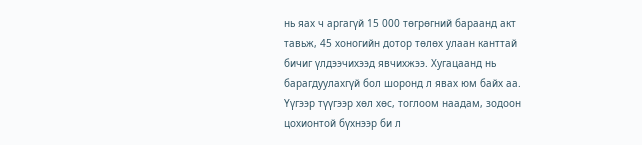нь яах ч аргагүй 15 000 төгрөгний бараанд акт тавьж, 45 хоногийн дотор төлөх улаан канттай бичиг үлдээчихээд явчихжээ. Хугацаанд нь барагдуулахгүй бол шоронд л явах юм байх аа. Үүгээр түүгээр хөл хөс, тоглоом наадам, зодоон цохионтой бүхнээр би л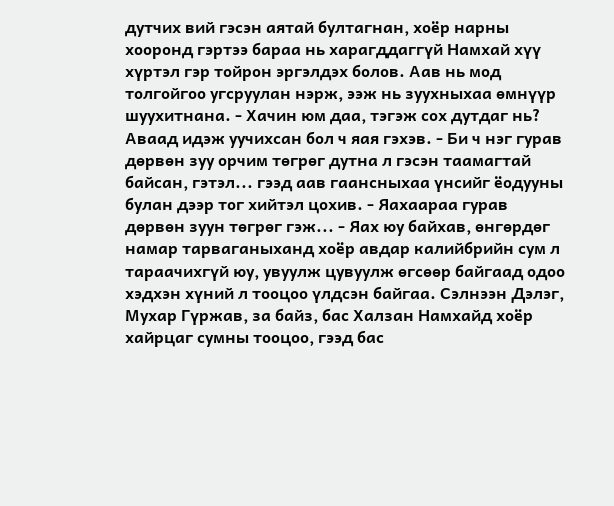дутчих вий гэсэн аятай бултагнан, хоёр нарны хооронд гэртээ бараа нь харагддаггүй Намхай хүү хүртэл гэр тойрон эргэлдэх болов. Аав нь мод толгойгоо угсруулан нэрж, ээж нь зуухныхаа өмнүүр шуухитнана. - Хачин юм даа, тэгэж сох дутдаг нь? Аваад идэж уучихсан бол ч яая гэхэв. - Би ч нэг гурав дөрвөн зуу орчим төгрөг дутна л гэсэн таамагтай байсан, гэтэл... гээд аав гаансныхаа үнсийг ёодууны булан дээр тог хийтэл цохив. - Яахаараа гурав дөрвөн зуун төгрөг гэж... - Яах юу байхав, өнгөрдөг намар тарваганыханд хоёр авдар калийбрийн сум л тараачихгүй юу, увуулж цувуулж өгсөөр байгаад одоо хэдхэн хүний л тооцоо үлдсэн байгаа. Сэлнээн Дэлэг, Мухар Гүржав, за байз, бас Халзан Намхайд хоёр хайрцаг сумны тооцоо, гээд бас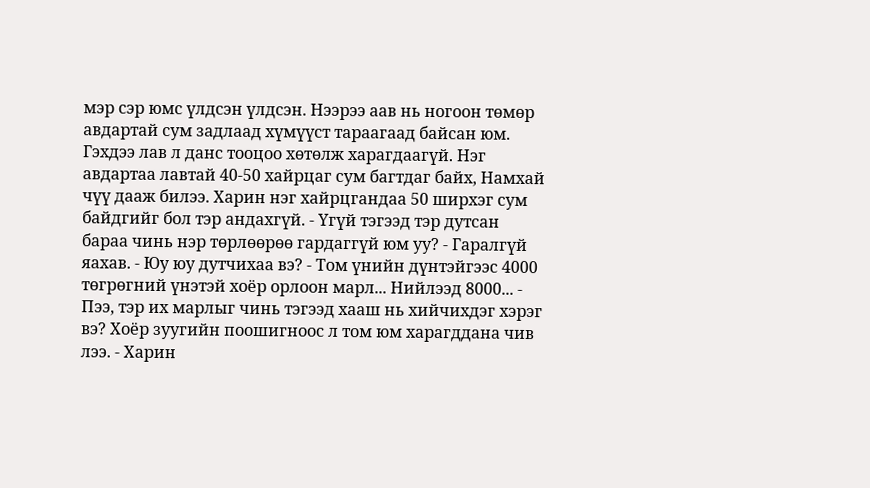мэр сэр юмс үлдсэн үлдсэн. Нээрээ аав нь ногоон төмөр авдартай сум задлаад хүмүүст тараагаад байсан юм. Гэхдээ лав л данс тооцоо хөтөлж харагдаагүй. Нэг авдартаа лавтай 40-50 хайрцаг сум багтдаг байх, Намхай чүү дааж билээ. Харин нэг хайрцгандаа 50 ширхэг сум байдгийг бол тэр андахгүй. - Үгүй тэгээд тэр дутсан бараа чинь нэр төрлөөрөө гардаггүй юм уу? - Гаралгүй яахав. - Юу юу дутчихаа вэ? - Том үнийн дүнтэйгээс 4000 төгрөгний үнэтэй хоёр орлоон марл... Нийлээд 8000... - Пээ, тэр их марлыг чинь тэгээд хааш нь хийчихдэг хэрэг вэ? Хоёр зуугийн поошигноос л том юм харагддана чив лээ. - Харин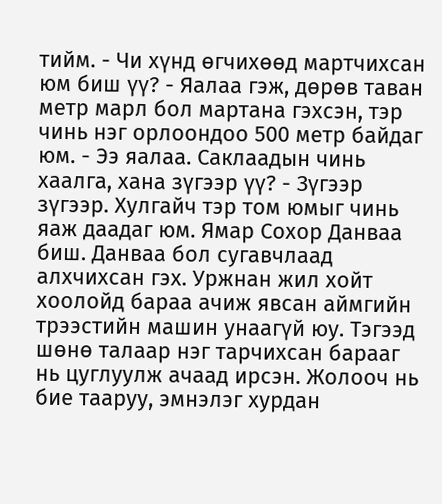тийм. - Чи хүнд өгчихөөд мартчихсан юм биш үү? - Яалаа гэж, дөрөв таван метр марл бол мартана гэхсэн, тэр чинь нэг орлоондоо 500 метр байдаг юм. - Ээ яалаа. Саклаадын чинь хаалга, хана зүгээр үү? - Зүгээр зүгээр. Хулгайч тэр том юмыг чинь яаж даадаг юм. Ямар Сохор Данваа биш. Данваа бол сугавчлаад алхчихсан гэх. Уржнан жил хойт хоолойд бараа ачиж явсан аймгийн трээстийн машин унаагүй юу. Тэгээд шөнө талаар нэг тарчихсан барааг нь цуглуулж ачаад ирсэн. Жолооч нь бие тааруу, эмнэлэг хурдан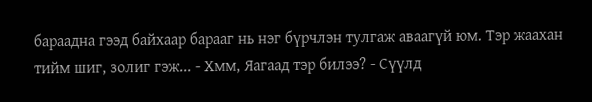бараадна гээд байхаар барааг нь нэг бүрчлэн тулгаж аваагүй юм. Тэр жаахан тийм шиг, золиг гэж... - Хмм, Яагаад тэр билээ? - Сүүлд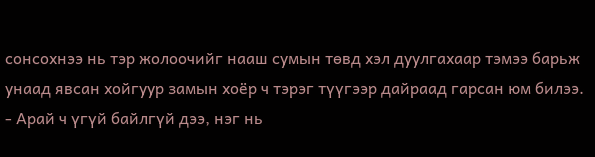сонсохнээ нь тэр жолоочийг нааш сумын төвд хэл дуулгахаар тэмээ барьж унаад явсан хойгуур замын хоёр ч тэрэг түүгээр дайраад гарсан юм билээ. - Арай ч үгүй байлгүй дээ, нэг нь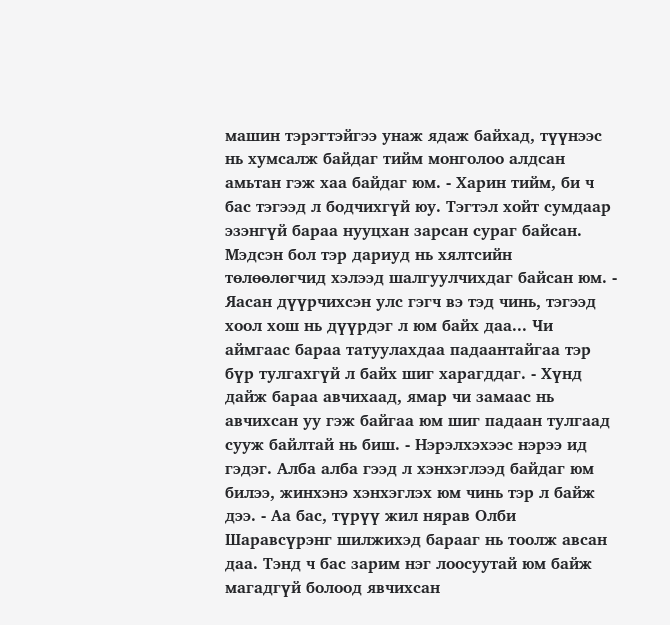машин тэрэгтэйгээ унаж ядаж байхад, түүнээс нь хумсалж байдаг тийм монголоо алдсан амьтан гэж хаа байдаг юм. - Харин тийм, би ч бас тэгээд л бодчихгүй юу. Тэгтэл хойт сумдаар эзэнгүй бараа нууцхан зарсан сураг байсан. Мэдсэн бол тэр дариуд нь хялтсийн төлөөлөгчид хэлээд шалгуулчихдаг байсан юм. - Яасан дүүрчихсэн улс гэгч вэ тэд чинь, тэгээд хоол хош нь дүүрдэг л юм байх даа... Чи аймгаас бараа татуулахдаа падаантайгаа тэр бүр тулгахгүй л байх шиг харагддаг. - Хүнд дайж бараа авчихаад, ямар чи замаас нь авчихсан уу гэж байгаа юм шиг падаан тулгаад сууж байлтай нь биш. - Нэрэлхэхээс нэрээ ид гэдэг. Алба алба гээд л хэнхэглээд байдаг юм билээ, жинхэнэ хэнхэглэх юм чинь тэр л байж дээ. - Аа бас, түрүү жил нярав Олби Шаравсүрэнг шилжихэд барааг нь тоолж авсан даа. Тэнд ч бас зарим нэг лоосуутай юм байж магадгүй болоод явчихсан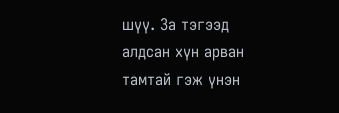шүү. За тэгээд алдсан хүн арван тамтай гэж үнэн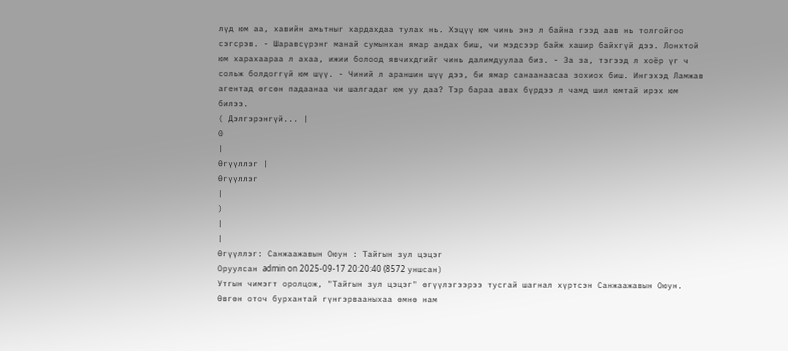лүд юм аа, хавийн амьтныг хардахдаа тулах нь. Хэцүү юм чинь энэ л байна гээд аав нь толгойгоо сэгсрэв. - Шаравсүрэнг манай сумынхан ямар андах биш, чи мэдсээр байж хашир байхгүй дээ. Лонхтой юм харахаараа л ахаа, ижии болоод явчихдгийг чинь далимдуулаа биз. - За за, тэгээд л хоёр үг ч сольж болдоггүй юм шүү. - Чиний л араншин шүү дээ, би ямар санаанаасаа зохиох биш. Ингэхэд Ламжав агентад өгсөн падаанаа чи шалгадаг юм уу даа? Тэр бараа авах бүрдээ л чамд шил юмтай ирэх юм билээ.
( Дэлгэрэнгүй... |
0
|
Өгүүллэг |
Өгүүллэг
|
)
|
|
Өгүүллэг: Санжаажавын Оюун : Тайгын зул цэцэг
Оруулсан admin on 2025-09-17 20:20:40 (8572 уншсан)
Утгын чимэгт оролцож, "Тайгын зул цэцэг" өгүүлэгээрээ тусгай шагнал хүртсэн Санжаажавын Оюун.
Өвгөн оточ бурхантай гүнгэрвааныхаа өмнө нам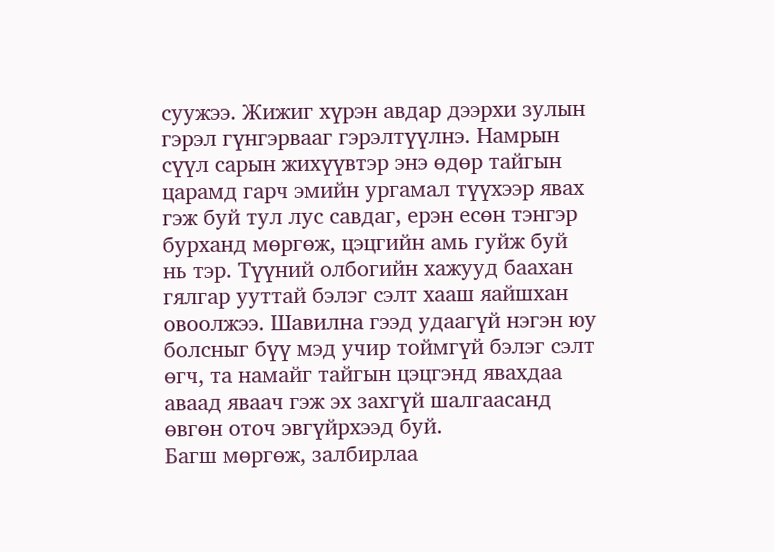суужээ. Жижиг хүрэн авдар дээрхи зулын гэрэл гүнгэрвааг гэрэлтүүлнэ. Намрын сүүл сарын жихүүвтэр энэ өдөр тайгын царамд гарч эмийн ургамал түүхээр явах гэж буй тул лус савдаг, ерэн есөн тэнгэр бурханд мөргөж, цэцгийн амь гуйж буй нь тэр. Түүний олбогийн хажууд баахан гялгар ууттай бэлэг сэлт хааш яайшхан овоолжээ. Шавилна гээд удаагүй нэгэн юу болсныг бүү мэд учир тоймгүй бэлэг сэлт өгч, та намайг тайгын цэцгэнд явахдаа аваад яваач гэж эх захгүй шалгаасанд өвгөн оточ эвгүйрхээд буй.
Багш мөргөж, залбирлаа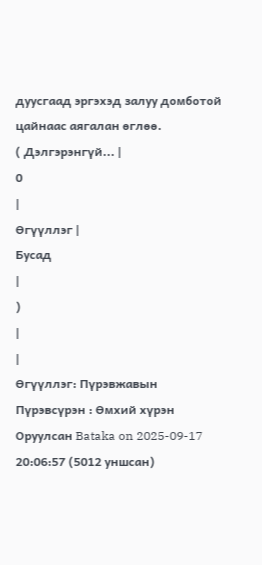дуусгаад эргэхэд залуу домботой цайнаас аягалан өглөө.
( Дэлгэрэнгүй... |
0
|
Өгүүллэг |
Бусад
|
)
|
|
Өгүүллэг: Пүрэвжавын Пүрэвсүрэн : Өмхий хүрэн
Оруулсан Bataka on 2025-09-17 20:06:57 (5012 уншсан)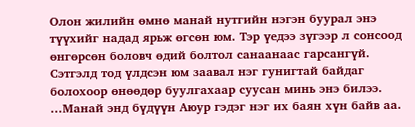Олон жилийн өмнө манай нутгийн нэгэн буурал энэ түүхийг надад ярьж өгсөн юм. Тэр үедээ зүгээр л сонсоод өнгөрсөн боловч өдий болтол санаанаас гарсангүй. Сэтгэлд тод үлдсэн юм заавал нэг гунигтай байдаг болохоор өнөөдөр буулгахаар суусан минь энэ билээ. ...Манай энд бүдүүн Аюур гэдэг нэг их баян хүн байв аа.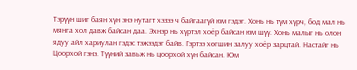Тэрүүн шиг баян хүн энэ нутагт хэзээ ч байгаагүй юм гэдэг. Хонь нь түм хүрч, бод мал нь мянга хол давж байсан даа. Эхнэр нь хүртэл хоёр байсан юм шүү. Хонь малыг нь олон ядуу айл хариулан гэдэс тэжээдэг байв. Гэртээ хөгшин залуу хоёр зарцтай. Настайг нь Цоорхой гэнэ. Түүний завьж нь цоорхой хүн байсан. Юм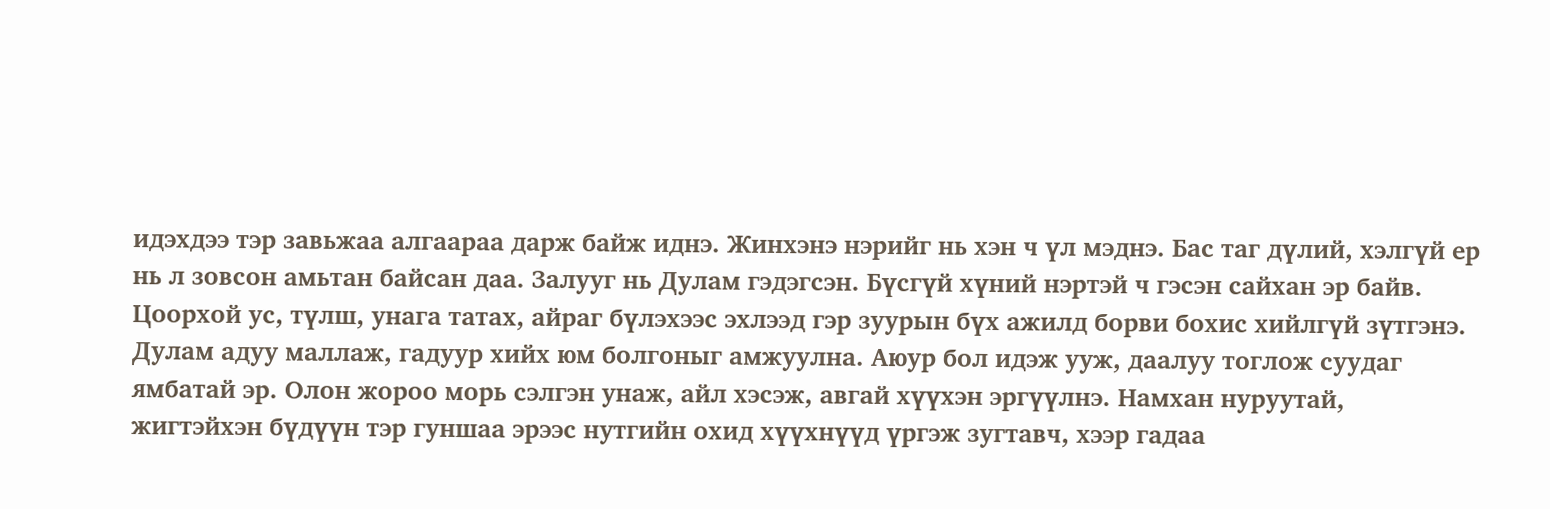идэхдээ тэр завьжаа алгаараа дарж байж иднэ. Жинхэнэ нэрийг нь хэн ч үл мэднэ. Бас таг дүлий, хэлгүй ер нь л зовсон амьтан байсан даа. Залууг нь Дулам гэдэгсэн. Бүсгүй хүний нэртэй ч гэсэн сайхан эр байв. Цоорхой ус, түлш, унага татах, айраг бүлэхээс эхлээд гэр зуурын бүх ажилд борви бохис хийлгүй зүтгэнэ. Дулам адуу маллаж, гадуур хийх юм болгоныг амжуулна. Аюур бол идэж ууж, даалуу тоглож суудаг ямбатай эр. Олон жороо морь сэлгэн унаж, айл хэсэж, авгай хүүхэн эргүүлнэ. Намхан нуруутай, жигтэйхэн бүдүүн тэр гуншаа эрээс нутгийн охид хүүхнүүд үргэж зугтавч, хээр гадаа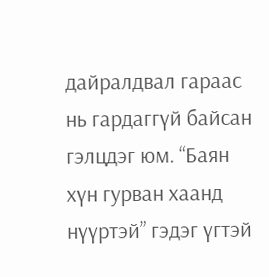дайралдвал гараас нь гардаггүй байсан гэлцдэг юм. “Баян хүн гурван хаанд нүүртэй” гэдэг үгтэй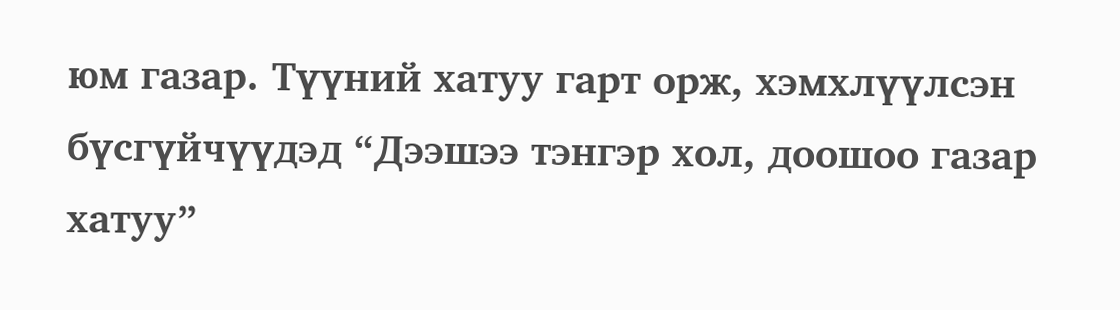юм газар. Түүний хатуу гарт орж, хэмхлүүлсэн бүсгүйчүүдэд “Дээшээ тэнгэр хол, доошоо газар хатуу”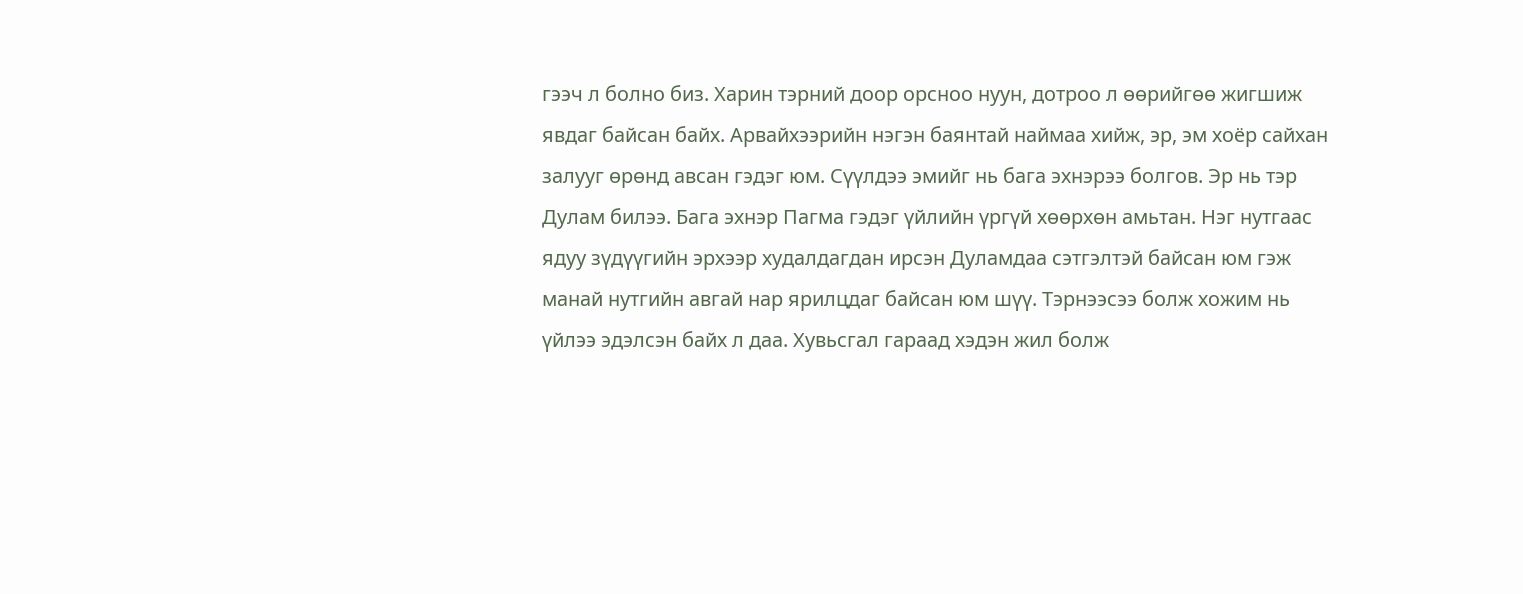гээч л болно биз. Харин тэрний доор орсноо нуун, дотроо л өөрийгөө жигшиж явдаг байсан байх. Арвайхээрийн нэгэн баянтай наймаа хийж, эр, эм хоёр сайхан залууг өрөнд авсан гэдэг юм. Сүүлдээ эмийг нь бага эхнэрээ болгов. Эр нь тэр Дулам билээ. Бага эхнэр Пагма гэдэг үйлийн үргүй хөөрхөн амьтан. Нэг нутгаас ядуу зүдүүгийн эрхээр худалдагдан ирсэн Дуламдаа сэтгэлтэй байсан юм гэж манай нутгийн авгай нар ярилцдаг байсан юм шүү. Тэрнээсээ болж хожим нь үйлээ эдэлсэн байх л даа. Хувьсгал гараад хэдэн жил болж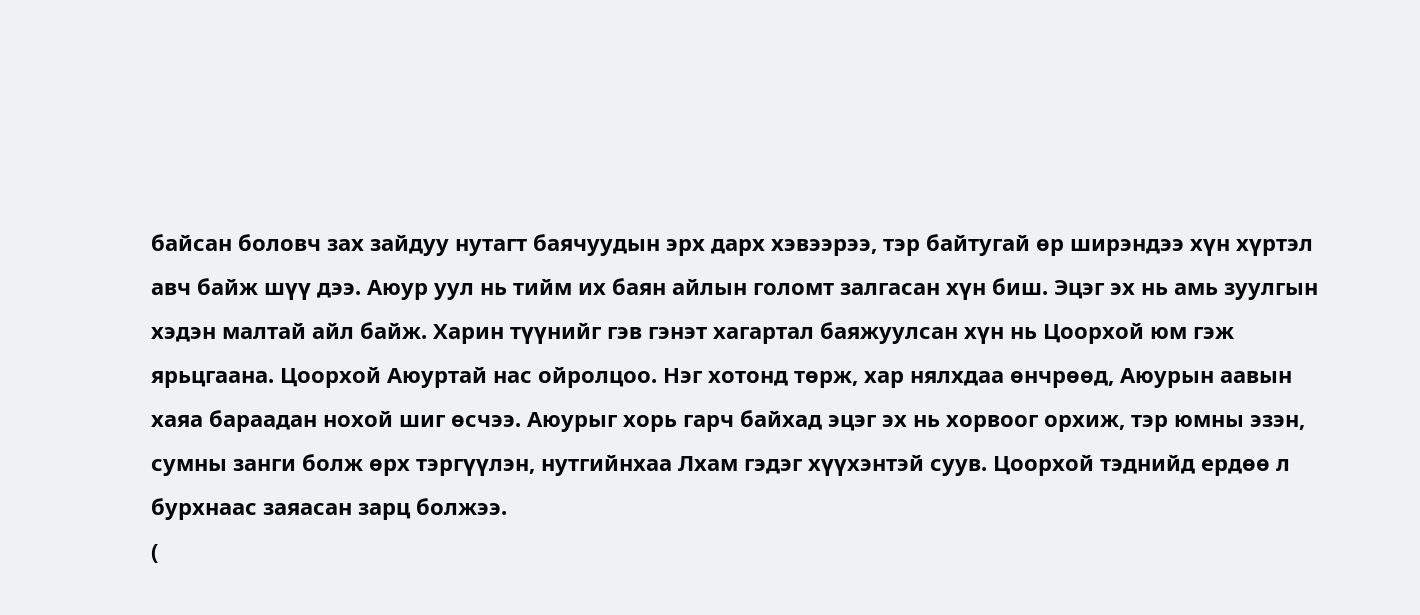байсан боловч зах зайдуу нутагт баячуудын эрх дарх хэвээрээ, тэр байтугай өр ширэндээ хүн хүртэл авч байж шүү дээ. Аюур уул нь тийм их баян айлын голомт залгасан хүн биш. Эцэг эх нь амь зуулгын хэдэн малтай айл байж. Харин түүнийг гэв гэнэт хагартал баяжуулсан хүн нь Цоорхой юм гэж ярьцгаана. Цоорхой Аюуртай нас ойролцоо. Нэг хотонд төрж, хар нялхдаа өнчрөөд, Аюурын аавын хаяа бараадан нохой шиг өсчээ. Аюурыг хорь гарч байхад эцэг эх нь хорвоог орхиж, тэр юмны эзэн, сумны занги болж өрх тэргүүлэн, нутгийнхаа Лхам гэдэг хүүхэнтэй суув. Цоорхой тэднийд ердөө л бурхнаас заяасан зарц болжээ.
(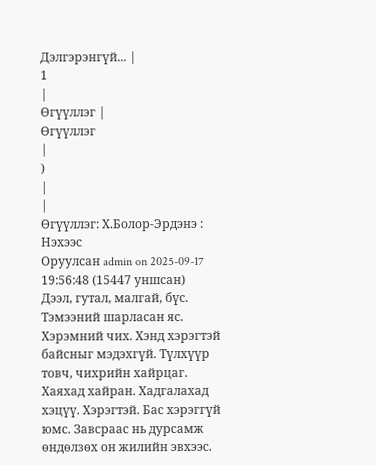Дэлгэрэнгүй... |
1
|
Өгүүллэг |
Өгүүллэг
|
)
|
|
Өгүүллэг: Х.Болор-Эрдэнэ : Нэхээс
Оруулсан admin on 2025-09-17 19:56:48 (15447 уншсан)
Дээл, гутал, малгай, бүс. Тэмээний шарласан яс. Хэрэмний чих. Хэнд хэрэгтэй байсныг мэдэхгүй. Түлхүүр товч, чихрийн хайрцаг. Хаяхад хайран. Хадгалахад хэцүү. Хэрэгтэй. Бас хэрэггүй юмс. Завсраас нь дурсамж өндөлзөх он жилийн эвхээс.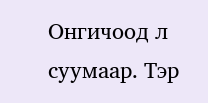Онгичоод л суумаар. Тэр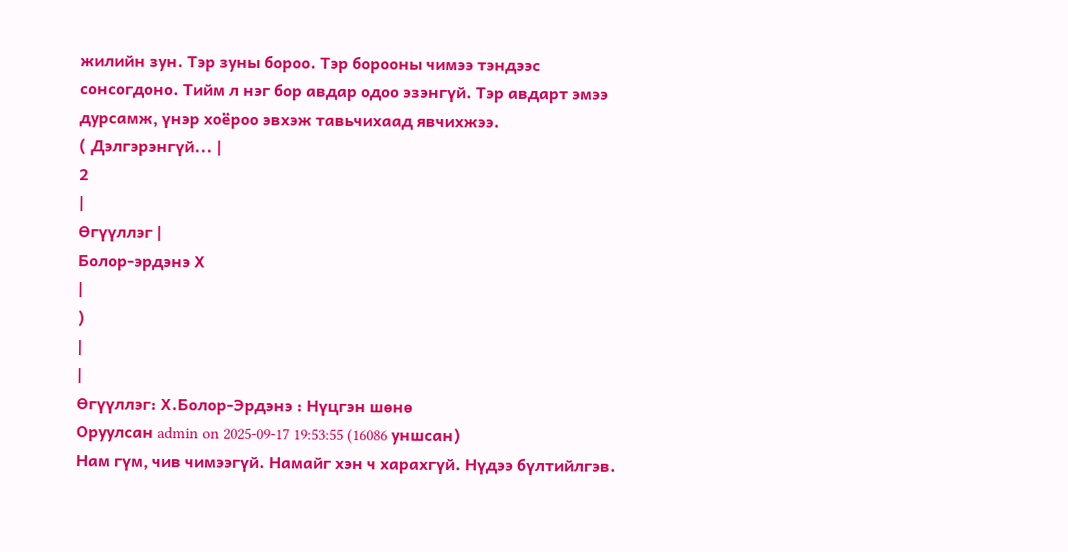жилийн зун. Тэр зуны бороо. Тэр борооны чимээ тэндээс сонсогдоно. Тийм л нэг бор авдар одоо эзэнгүй. Тэр авдарт эмээ дурсамж, үнэр хоёроо эвхэж тавьчихаад явчихжээ.
( Дэлгэрэнгүй... |
2
|
Өгүүллэг |
Болор-эрдэнэ Х
|
)
|
|
Өгүүллэг: Х.Болор-Эрдэнэ : Нүцгэн шөнө
Оруулсан admin on 2025-09-17 19:53:55 (16086 уншсан)
Нам гүм, чив чимээгүй. Намайг хэн ч харахгүй. Нүдээ бүлтийлгэв.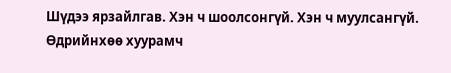Шүдээ ярзайлгав. Хэн ч шоолсонгүй. Хэн ч муулсангүй. Өдрийнхөө хуурамч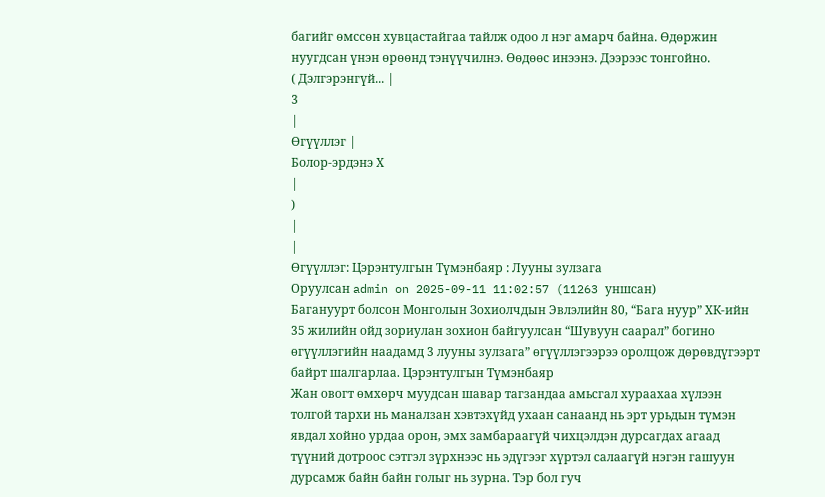багийг өмссөн хувцастайгаа тайлж одоо л нэг амарч байна. Өдөржин нуугдсан үнэн өрөөнд тэнүүчилнэ. Өөдөөс инээнэ. Дээрээс тонгойно.
( Дэлгэрэнгүй... |
3
|
Өгүүллэг |
Болор-эрдэнэ Х
|
)
|
|
Өгүүллэг: Цэрэнтулгын Түмэнбаяр : Лууны зулзага
Оруулсан admin on 2025-09-11 11:02:57 (11263 уншсан)
Багануурт болсон Монголын Зохиолчдын Эвлэлийн 80, “Бага нуур” ХК-ийн 35 жилийн ойд зориулан зохион байгуулсан “Шувуун саарал” богино өгүүллэгийн наадамд 3 лууны зулзага” өгүүллэгээрээ оролцож дөрөвдүгээрт байрт шалгарлаа. Цэрэнтулгын Түмэнбаяр
Жан овогт өмхөрч муудсан шавар тагзандаа амьсгал хураахаа хүлээн толгой тархи нь маналзан хэвтэхүйд ухаан санаанд нь эрт урьдын түмэн явдал хойно урдаа орон, эмх замбараагүй чихцэлдэн дурсагдах агаад түүний дотроос сэтгэл зүрхнээс нь эдүгээг хүртэл салаагүй нэгэн гашуун дурсамж байн байн голыг нь зурна. Тэр бол гуч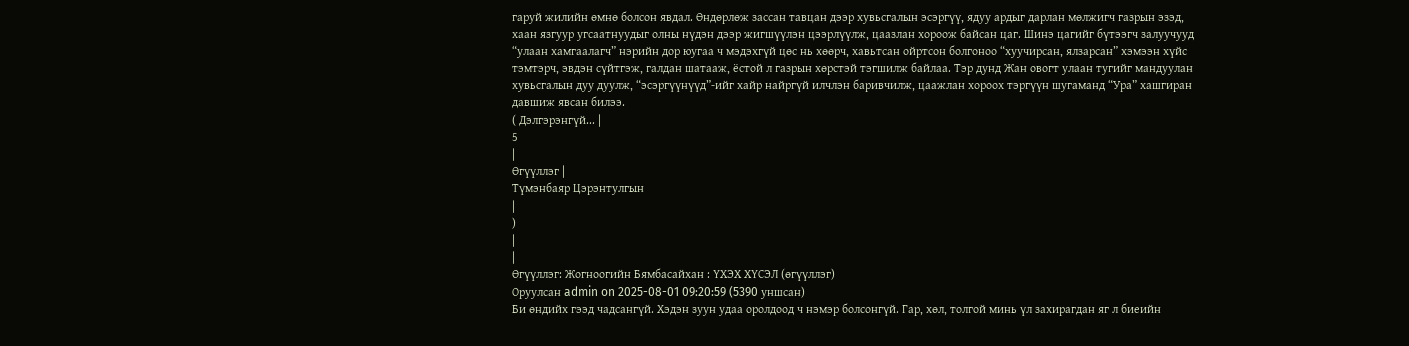гаруй жилийн өмнө болсон явдал. Өндөрлөж зассан тавцан дээр хувьсгалын эсэргүү, ядуу ардыг дарлан мөлжигч газрын эзэд, хаан язгуур угсаатнуудыг олны нүдэн дээр жигшүүлэн цээрлүүлж, цаазлан хороож байсан цаг. Шинэ цагийг бүтээгч залуучууд “улаан хамгаалагч” нэрийн дор юугаа ч мэдэхгүй цөс нь хөөрч, хавьтсан ойртсон болгоноо “хуучирсан, ялзарсан” хэмээн хүйс тэмтэрч, эвдэн сүйтгэж, галдан шатааж, ёстой л газрын хөрстэй тэгшилж байлаа. Тэр дунд Жан овогт улаан тугийг мандуулан хувьсгалын дуу дуулж, “эсэргүүнүүд”-ийг хайр найргүй илчлэн баривчилж, цаажлан хороох тэргүүн шугаманд “Ура” хашгиран давшиж явсан билээ.
( Дэлгэрэнгүй... |
5
|
Өгүүллэг |
Түмэнбаяр Цэрэнтулгын
|
)
|
|
Өгүүллэг: Жогноогийн Бямбасайхан : ҮХЭХ ХҮСЭЛ (өгүүллэг)
Оруулсан admin on 2025-08-01 09:20:59 (5390 уншсан)
Би өндийх гээд чадсангүй. Хэдэн зуун удаа оролдоод ч нэмэр болсонгүй. Гар, хөл, толгой минь үл захирагдан яг л биеийн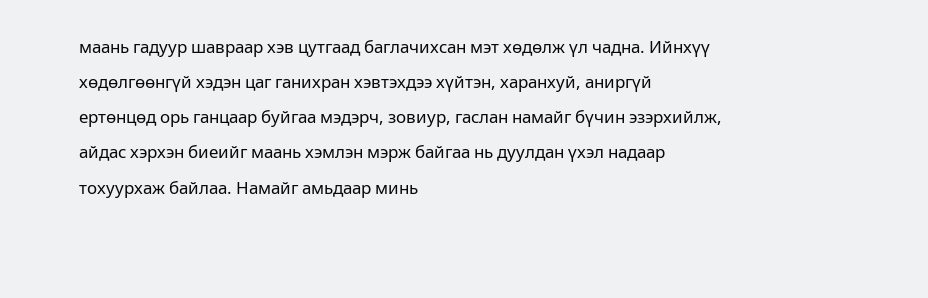маань гадуур шавраар хэв цутгаад баглачихсан мэт хөдөлж үл чадна. Ийнхүү хөдөлгөөнгүй хэдэн цаг ганихран хэвтэхдээ хүйтэн, харанхуй, аниргүй ертөнцөд орь ганцаар буйгаа мэдэрч, зовиур, гаслан намайг бүчин эзэрхийлж, айдас хэрхэн биеийг маань хэмлэн мэрж байгаа нь дуулдан үхэл надаар тохуурхаж байлаа. Намайг амьдаар минь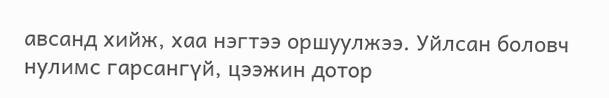авсанд хийж, хаа нэгтээ оршуулжээ. Уйлсан боловч нулимс гарсангүй, цээжин дотор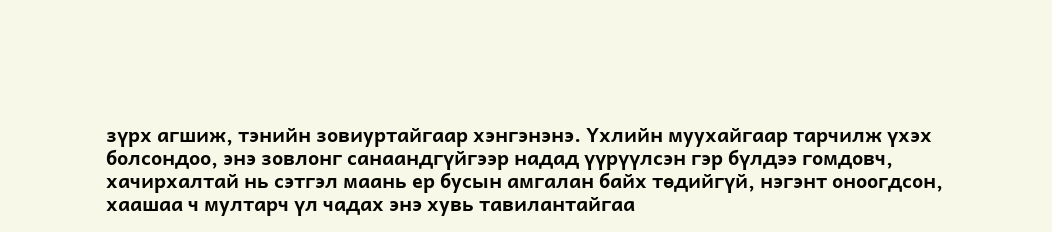зүрх агшиж, тэнийн зовиуртайгаар хэнгэнэнэ. Үхлийн муухайгаар тарчилж үхэх болсондоо, энэ зовлонг санаандгүйгээр надад үүрүүлсэн гэр бүлдээ гомдовч, хачирхалтай нь сэтгэл маань ер бусын амгалан байх төдийгүй, нэгэнт оноогдсон, хаашаа ч мултарч үл чадах энэ хувь тавилантайгаа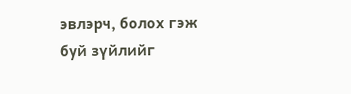эвлэрч, болох гэж буй зүйлийг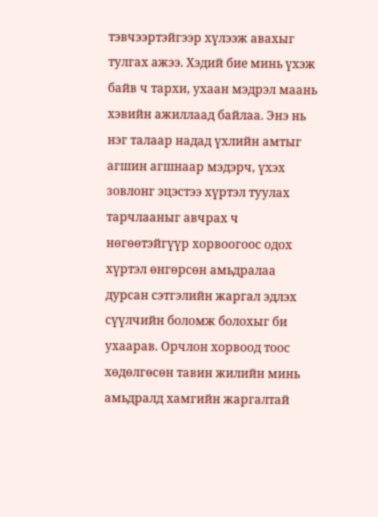тэвчээртэйгээр хүлээж авахыг тулгах ажээ. Хэдий бие минь үхэж байв ч тархи, ухаан мэдрэл маань хэвийн ажиллаад байлаа. Энэ нь нэг талаар надад үхлийн амтыг агшин агшнаар мэдэрч, үхэх зовлонг эцэстээ хүртэл туулах тарчлааныг авчрах ч нөгөөтэйгүүр хорвоогоос одох хүртэл өнгөрсөн амьдралаа дурсан сэтгэлийн жаргал эдлэх сүүлчийн боломж болохыг би ухаарав. Орчлон хорвоод тоос хөдөлгөсөн тавин жилийн минь амьдралд хамгийн жаргалтай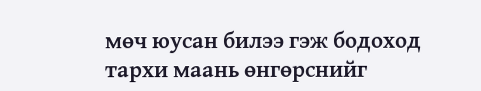мөч юусан билээ гэж бодоход тархи маань өнгөрснийг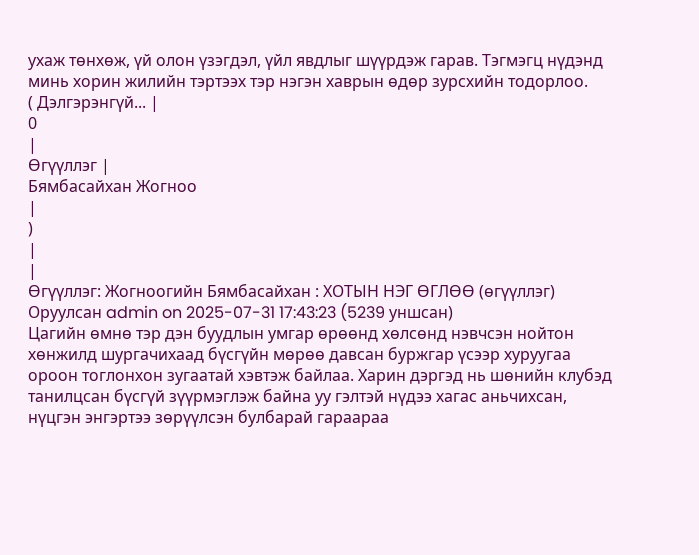ухаж төнхөж, үй олон үзэгдэл, үйл явдлыг шүүрдэж гарав. Тэгмэгц нүдэнд минь хорин жилийн тэртээх тэр нэгэн хаврын өдөр зурсхийн тодорлоо.
( Дэлгэрэнгүй... |
0
|
Өгүүллэг |
Бямбасайхан Жогноо
|
)
|
|
Өгүүллэг: Жогноогийн Бямбасайхан : ХОТЫН НЭГ ӨГЛӨӨ (өгүүллэг)
Оруулсан admin on 2025-07-31 17:43:23 (5239 уншсан)
Цагийн өмнө тэр дэн буудлын умгар өрөөнд хөлсөнд нэвчсэн нойтон хөнжилд шургачихаад бүсгүйн мөрөө давсан буржгар үсээр хуруугаа ороон тоглонхон зугаатай хэвтэж байлаа. Харин дэргэд нь шөнийн клубэд танилцсан бүсгүй зүүрмэглэж байна уу гэлтэй нүдээ хагас аньчихсан, нүцгэн энгэртээ зөрүүлсэн булбарай гараараа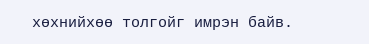хөхнийхөө толгойг имрэн байв.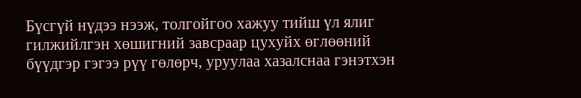Бүсгүй нүдээ нээж, толгойгоо хажуу тийш үл ялиг гилжийлгэн хөшигний завсраар цухуйх өглөөний бүүдгэр гэгээ рүү гөлөрч, уруулаа хазалснаа гэнэтхэн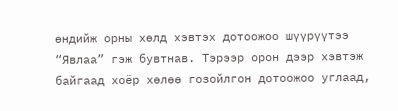өндийж орны хөлд хэвтэх дотоожоо шүүрүүтээ “Явлаа” гэж бувтнав. Тэрээр орон дээр хэвтэж байгаад хоёр хөлөө гозойлгон дотоожоо углаад,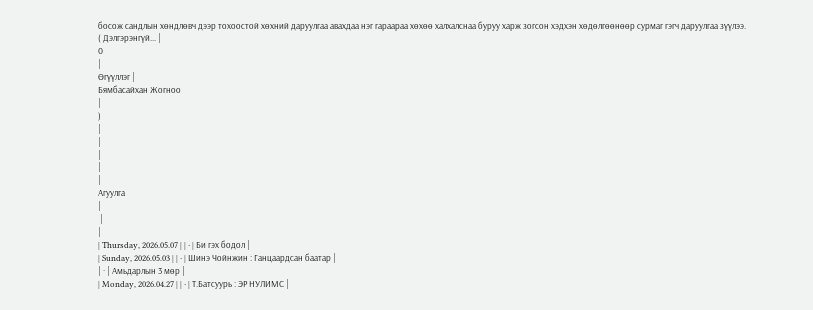босож сандлын хөндлөвч дээр тохоостой хөхний даруулгаа авахдаа нэг гараараа хөхөө халхалснаа буруу харж зогсон хэдхэн хөдөлгөөнөөр сурмаг гэгч даруулгаа зүүлээ.
( Дэлгэрэнгүй... |
0
|
Өгүүллэг |
Бямбасайхан Жогноо
|
)
|
|
|
|
|
Агуулга
|
 |
|
| Thursday, 2026.05.07 | | · | Би гэх бодол |
| Sunday, 2026.05.03 | | · | Шинэ Чойнжин : Ганцаардсан баатар |
| · | Амьдарлын 3 мөр |
| Monday, 2026.04.27 | | · | Т.Батсуурь : ЭР НУЛИМС |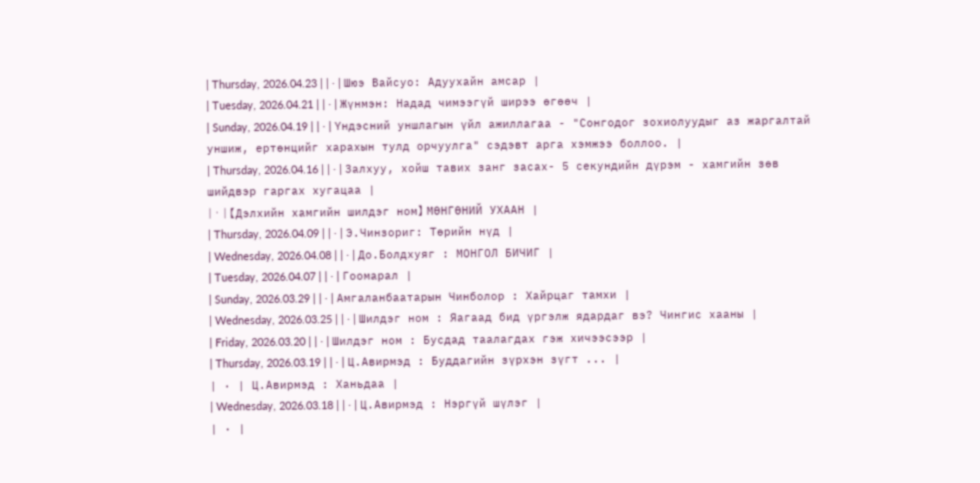| Thursday, 2026.04.23 | | · | Шюэ Вайсуо: Адуухайн амсар |
| Tuesday, 2026.04.21 | | · | Жүнмэн: Надад чимээгүй ширээ өгөөч |
| Sunday, 2026.04.19 | | · | Үндэсний уншлагын үйл ажиллагаа - "Сонгодог зохиолуудыг аз жаргалтай уншиж, ертөнцийг харахын тулд орчуулга" сэдэвт арга хэмжээ боллоо. |
| Thursday, 2026.04.16 | | · | Залхуу, хойш тавих занг засах- 5 секундийн дүрэм - хамгийн зөв шийдвэр гаргах хугацаа |
| · | 【Дэлхийн хамгийн шилдэг ном】 МӨНГӨНИЙ УХААН |
| Thursday, 2026.04.09 | | · | Э.Чинзориг: Төрийн нүд |
| Wednesday, 2026.04.08 | | · | До.Болдхуяг : МОНГОЛ БИЧИГ |
| Tuesday, 2026.04.07 | | · | Гоомарал |
| Sunday, 2026.03.29 | | · | Амгаланбаатарын Чинболор : Хайрцаг тамхи |
| Wednesday, 2026.03.25 | | · | Шилдэг ном : Яагаад бид үргэлж ядардаг вэ? Чингис хааны |
| Friday, 2026.03.20 | | · | Шилдэг ном : Бусдад таалагдах гэж хичээсээр |
| Thursday, 2026.03.19 | | · | Ц.Авирмэд : Буддагийн зүрхэн зүгт ... |
| · | Ц.Авирмэд : Ханьдаа |
| Wednesday, 2026.03.18 | | · | Ц.Авирмэд : Нэргүй шүлэг |
| · |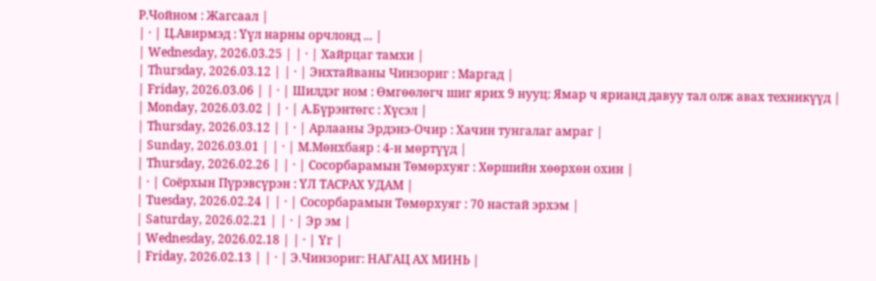Р.Чойном : Жагсаал |
| · | Ц.Авирмэд : Үүл нарны орчлонд ... |
| Wednesday, 2026.03.25 | | · | Хайрцаг тамхи |
| Thursday, 2026.03.12 | | · | Энхтайваны Чинзориг : Маргад |
| Friday, 2026.03.06 | | · | Шилдэг ном : Өмгөөлөгч шиг ярих 9 нууц: Ямар ч ярианд давуу тал олж авах техникүүд |
| Monday, 2026.03.02 | | · | А.Бүрэнтөгс : Хүсэл |
| Thursday, 2026.03.12 | | · | Арлааны Эрдэнэ-Очир : Хачин тунгалаг амраг |
| Sunday, 2026.03.01 | | · | М.Мөнхбаяр : 4-н мөртүүд |
| Thursday, 2026.02.26 | | · | Сосорбарамын Төмөрхуяг : Хөршийн хөөрхөн охин |
| · | Соёрхын Пүрэвсүрэн : ҮЛ ТАСРАХ УДАМ |
| Tuesday, 2026.02.24 | | · | Сосорбарамын Төмөрхуяг : 70 настай эрхэм |
| Saturday, 2026.02.21 | | · | Эр эм |
| Wednesday, 2026.02.18 | | · | Үг |
| Friday, 2026.02.13 | | · | Э.Чинзориг: НАГАЦ АХ МИНЬ |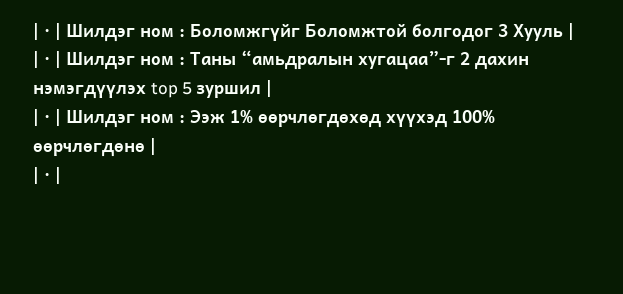| · | Шилдэг ном : Боломжгүйг Боломжтой болгодог 3 Хууль |
| · | Шилдэг ном : Таны “амьдралын хугацаа”-г 2 дахин нэмэгдүүлэх top 5 зуршил |
| · | Шилдэг ном : Ээж 1% өөрчлөгдөхөд хүүхэд 100% өөрчлөгдөнө |
| · |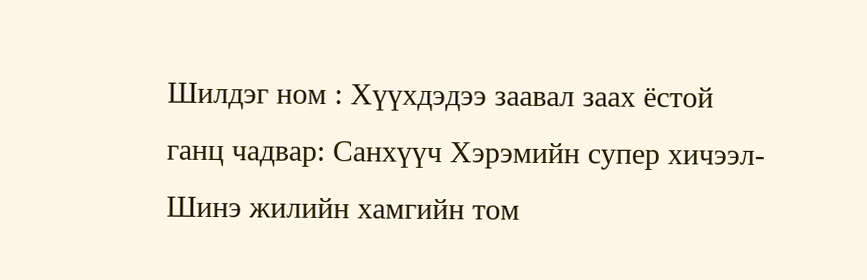Шилдэг ном : Хүүхдэдээ заавал заах ёстой ганц чадвар: Санхүүч Хэрэмийн супер хичээл-Шинэ жилийн хамгийн том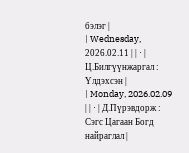бэлэг |
| Wednesday, 2026.02.11 | | · | Ц.Билгүүнжаргал : Үлдэхсэн |
| Monday, 2026.02.09 | | · | Д.Пүрэвдорж : Сэгс Цагаан Богд найраглал |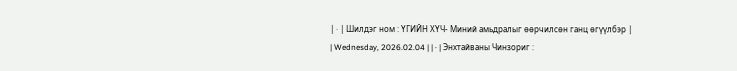| · | Шилдэг ном : ҮГИЙН ХҮЧ- Миний амьдралыг өөрчилсөн ганц өгүүлбэр |
| Wednesday, 2026.02.04 | | · | Энхтайваны Чинзориг :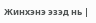Жинхэнэ эзэд нь |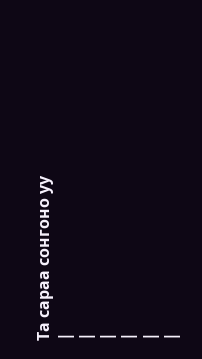Та сараа сонгоно уу
|
|
|
|
|
|